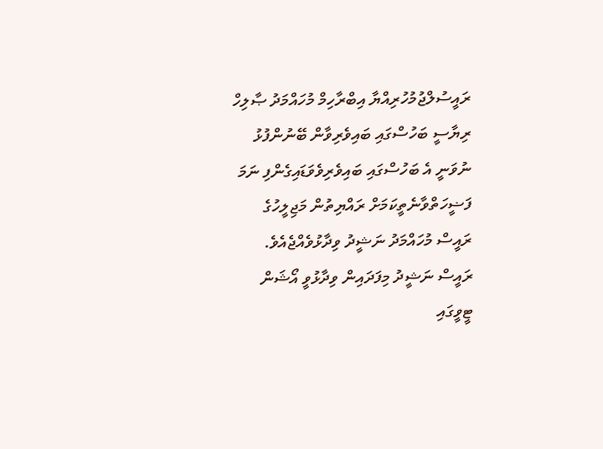ރައީސުލްޖުމުހުރިއްޔާ އިބްރާހިމް މުހައްމަދު ޞާލިހް ރިޔާސީ ބަހުސްގައި ބައިވެރިވާން ބޭނުންފުޅު ނުވަނީ އެ ބަހުސްގައި ބައިވެރިވެވަޑައިގެންފި ނަމަ ފަޟީހަތްވާނެތީކަމަށް ރައްޔިތުން މަޖިލީހުގެ ރައީސް މުހައްމަދު ނަޝީދު ވިދާޅުވެއްޖެއެވެ.
ރައީސް ނަޝީދު މިފަދައިން ވިދާޅުވީ އޯޝަން ޓީވީގައި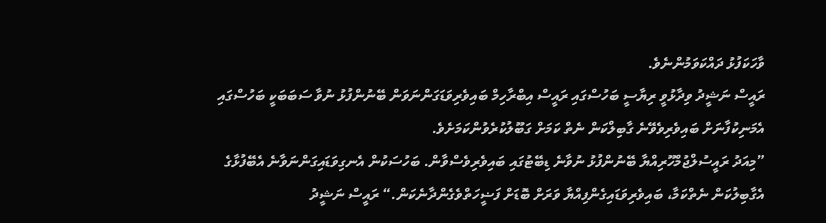ވާހަކަފުޅު ދައްކަވަމުންނެވެ.
ރައީސް ނަޝީދު ވިދާޅުވީ ރިޔާސީ ބަހުސްގައި ރައީސް އިބްރާހިމް ބައިވެރިވަޑަގަންނަވަން ބޭނުންފުޅު ނުވާ ސަބަބަކީ ބަހުސްގައި އެމަނިކުފާނަށް ބައިވެރިވެވޭނެ ގާބިލްކަން ނެތް ކަމަށް ގަބޫލުކުރެވުންކަމަށެވެ.
”މިއަދު ރައީސުލްޖުމްހޫރިއްޔާ ބޭނުންފުޅު ނުވާނެ ޑިބޭޓުގައި ބައިވެރިވެސްވާން. ބަހުސަކުން އެނގިވަޑައިގަންނަވާނެ އެބޭފުޅާގެ އެގާބިލުކަން ނެތްކަމާ، ބައިވެރިވަޑައިގެންފިއްޔާ ވަރަށް ބޮޑަށް ފަޟީހަތްވެގެންދާނެކަން.“ ރައީސް ނަޝީދު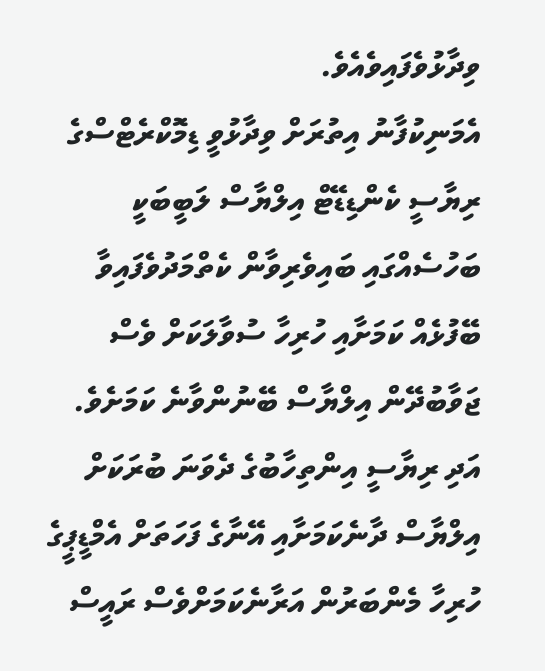ވިދާޅުވެފައިވެއެވެ.
އެމަނިކުފާނު އިތުރަށް ވިދާޅުވީ ޑިމޮކްރެޓްސްގެ ރިޔާސީ ކެންޑިޑޭޓް އިލްޔާސް ލަބީބަކީ ބަހުސެއްގައި ބައިވެރިވާން ކެތްމަދުވެފައިވާ ބޭފުޅެއް ކަމަށާއި ހުރިހާ ސުވާލަކަށް ވެސް ޖަވާބުދޭން އިލްޔާސް ބޭނުންވާނެ ކަމަށެވެ. އަދި ރިޔާސީ އިންތިހާބުގެ ދެވަނަ ބުރަކަށް އިލްޔާސް ދާނެކަމަށާއި އޭނާގެ ފަހަތަށް އެމްޑީޕީގެ ހުރިހާ މެންބަރުން އަރާނެކަމަށްވެސް ރައީސް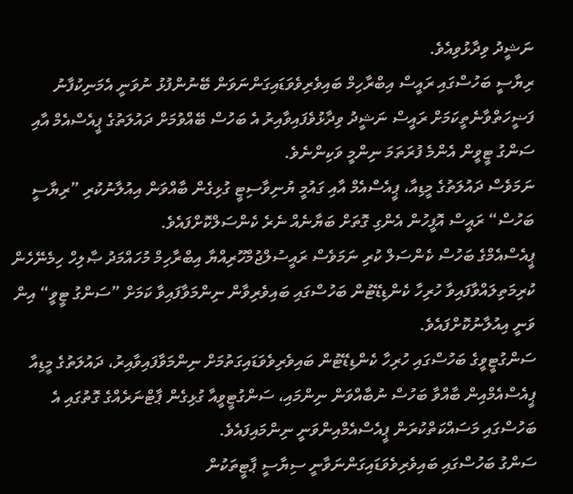ނަޝީދު ވިދާޅުވިއެވެ.
ރިޔާސީ ބަހުސްގައި ރައީސް އިބްރާހިމް ބައިވެރިވެވަޑައިގަންނަވަން ބޭނުންފުޅު ނުވަނީ އެމަނިކުފާނު ފަޟީހަތްވާނެތީކަމަށް ރައީސް ނަޝީދު ވިދާޅުވެފައިވާއިރު އެ ބަހުސް ބޭއްވުމަށް ދައުލަތުގެ ޕީއެސްއެމް އާއި ސަންގު ޓީވީން އެންމެ ފުރަތަމަ ނިންމީ ވަކިންނެވެ.
ނަމަވެސް ދައުލަތުގެ މީޑިއާ، ޕީއެސްއެމް އާއި ގައުމީ ޔުނިވާސިޓީ ގުޅިގެން ބާއްވަން އިއުލާނުކުރި ”ރިޔާސީ ބަހުސް“ ރައީސް އޮފީހުން އެންގި ގޮތަށް ބަޔާނެއް ނެރެ ކެންސަލްކޮށްފައެވެ.
ޕީއެސްއެމްގެ ބަހުސް ކެންސަލް ކުރި ނަމަވެސް ރައީސުލްޖުމްހޫރިއްޔާ އިބްރާހިމް މުހައްމަދު ޞާލިހް ހިމެނޭހެން ކުރިމަތިލައްވާފައިވާ ހުރިހާ ކެންޑިޑޭޓުން ބަހުސްގައި ބައިވެރިވާން ނިންމަވާފައިވާ ކަމަށް ”ސަންގު ޓީވީ“ އިން ވަނީ އިއުލާނުކޮށްފައެވެ.
ސަންގުޓީވީގެ ބަހުސްގައި ހުރިހާ ކެންޑިޑޭޓުން ބައިވެރިވެވަޑައިގަތުމަށް ނިންމަވާފައިވާއިރު، ދައުލަތުގެ މީޑިއާ ޕީއެސްއެމްއިން ބާއްވާ ބަހުސް ނުބާއްވަން ނިންމައި، ސަންގުޓީވީއާ ގުޅިގެން ޕާޓްނަރެއްގެ ގޮތުގައި އެ ބަހުސްގައި މަސައްކަތްކުރަން ޕީއެސްއެމްއިންވަނީ ނިންމައިފައެވެ.
ސަންގު ބަހުސްގައި ބައިވެރިވެވަޑައިގަންނަވާނީ ސިޔާސީ ޕާޓީތަކުން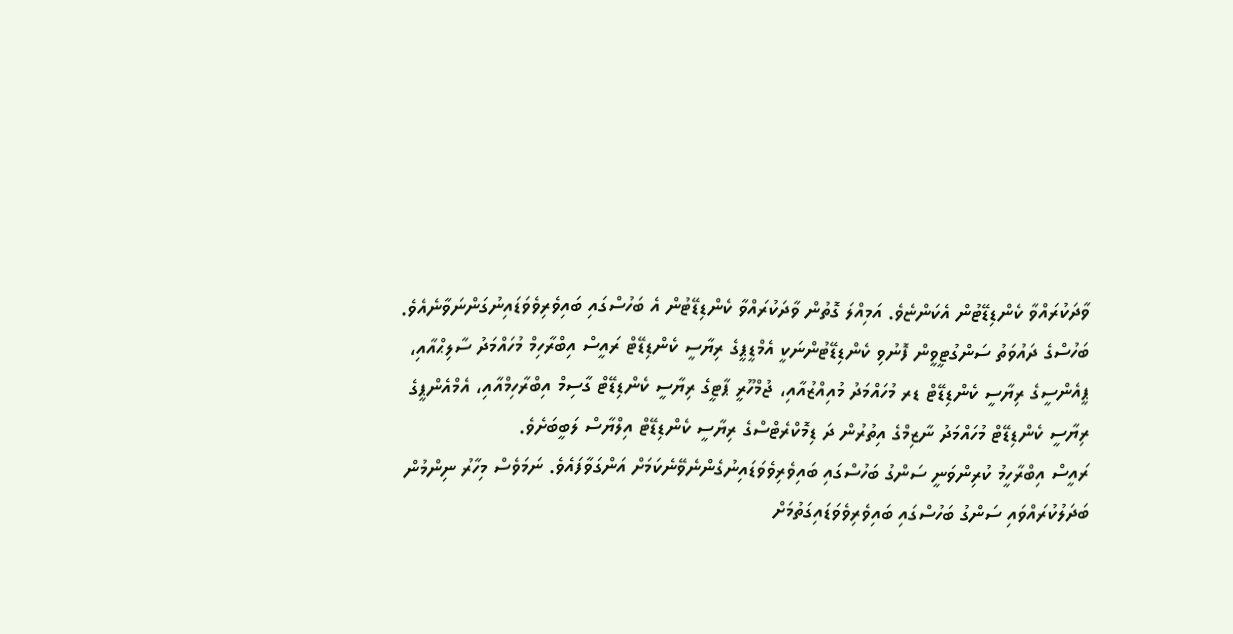ވާދަކުރައްވާ ކެންޑިޑޭޓުން އެކަންޏެވެ. އަމިއްލަ ގޮތުން ވާދަކުރައްވާ ކެންޑިޑޭޓުން އެ ބަހުސްގައި ބައިވެރިވެވަޑައިނުގަންނަވާނެއެވެ.
ބަހުސްގެ ދައުވަތު ސަންގުޓީވީން ފޮނުވި ކެންޑިޑޭޓުންނަކީ އެމްޑީޕީގެ ރިޔާސީ ކެންޑިޑޭޓް ރައީސް އިބްރާހިމް މުހައްމަދު ސާލިޙްއާއި، ޕީއެންސީގެ ރިޔާސީ ކެންޑިޑޭޓް ޑރ މުހައްމަދު މުއިއްޒުއާއި، ޖުމްހޫރީ ޕާޓީގެ ރިޔާސީ ކެންޑިޑޭޓް ގާސިމް އިބްރާހިމްއާއި، އެމްއެންޕީގެ ރިޔާސީ ކެންޑިޑޭޓް މުހައްމަދު ނާޒިމްގެ އިތުރުން ދަ ޑިމޮކްރެޓްސްގެ ރިޔާސީ ކެންޑިޑޭޓް އިލްޔާސް ލަބީބަށެވެ.
ރައީސް އިބްރާހީމު ކުރިންވަނީ ސަންގު ބަހުސްގައި ބައިވެރިވެވަޑައިނުގެންނެވޭނެކަމަށް އަންގަވާފައެވެ. ނަމަވެސް މިހާރު ނިންމުން ބަދަލުކުރައްވައި ސަންގު ބަހުސްގައި ބައިވެރިވެވަޑައިގަތުމަށް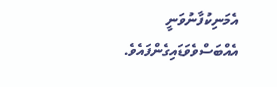އެމަނިކުފާނުވަނީ އެއްބަސްވެވަޑައިގެންފައެވެ.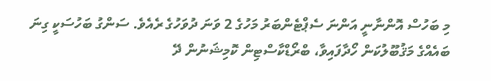މި ބަހުސް އޮންނާނީ އަންނަ ސެޕްޓެންބަރު މަހުގެ 2 ވަނަ ދުވަހުގެ ރެއެވެ. ސަންގު ބަހުސަކީ ގިނަ ބައެއްގެ މަޤުބޫލުކަން ހޯދާފައިވާ، ބްރޯޑްކާސްޓިން ކޮމިޝަނުން ދޭ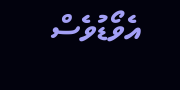އެވޯޑުވެސް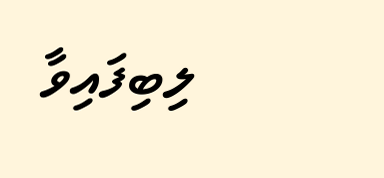ލިބިފައިވާ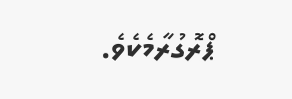ޕްރޮގުރާމެކެވެ.